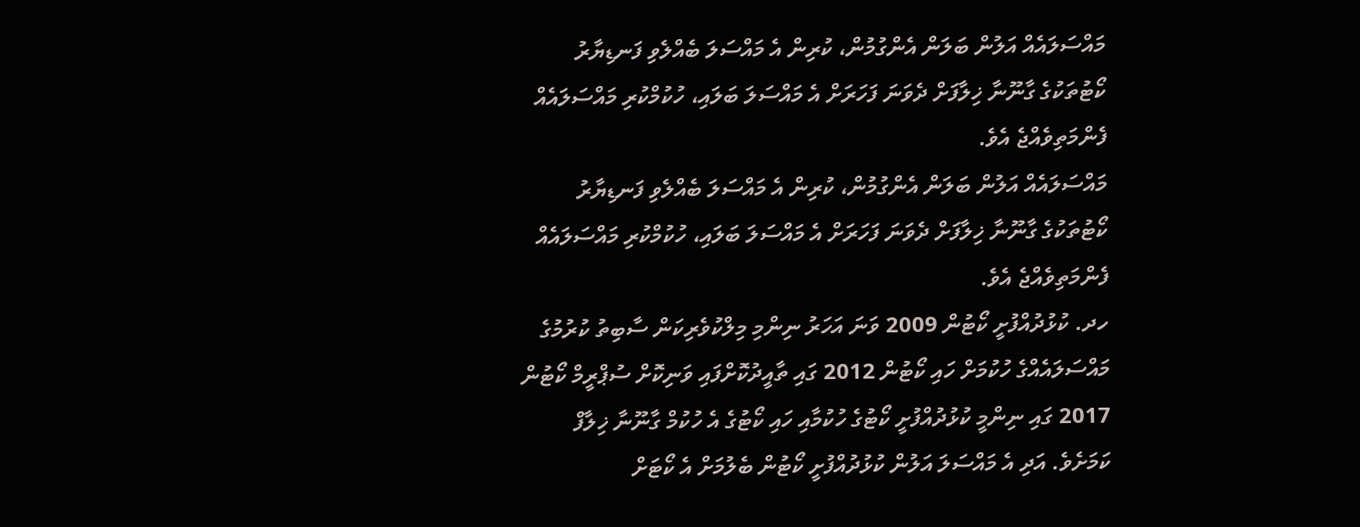މައްސަލައެއް އަލުން ބަލަން އެންގުމުން، ކުރިން އެ މައްސަލަ ބެއްލެވި ފަނޑިޔާރު ކޯޓުތަކުގެ ގާނޫނާ ޚިލާފަށް ދެވަނަ ފަހަރަށް އެ މައްސަލަ ބަލައި، ހުކުމްކުރި މައްސަލައެއް ފެންމަތިވެއްޖެ އެވެ.
މައްސަލައެއް އަލުން ބަލަން އެންގުމުން، ކުރިން އެ މައްސަލަ ބެއްލެވި ފަނޑިޔާރު ކޯޓުތަކުގެ ގާނޫނާ ޚިލާފަށް ދެވަނަ ފަހަރަށް އެ މައްސަލަ ބަލައި، ހުކުމްކުރި މައްސަލައެއް ފެންމަތިވެއްޖެ އެވެ.
ހދ. ކުޅުދުއްފުށީ ކޯޓުން 2009 ވަނަ އަހަރު ނިންމި މިލްކުވެރިކަން ސާބިތު ކުރުމުގެ މައްސަލައެއްގެ ހުކުމަށް ހައި ކޯޓުން 2012 ގައި ތާއީދުކޮށްފައި ވަނިކޮށް ސުޕްރީމް ކޯޓުން 2017 ގައި ނިންމީ ކުޅުދުއްފުށީ ކޯޓުގެ ހުކުމާއި ހައި ކޯޓުގެ އެ ހުކުމް ގާނޫނާ ޚިލާފް ކަމަށެވެ. އަދި އެ މައްސަލަ އަލުން ކުޅުދުއްފުށީ ކޯޓުން ބެލުމަށް އެ ކޯޓަށް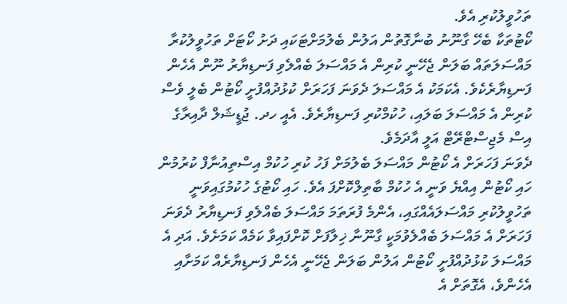ތަހުވީލުކުރި އެވެ.
ކޯޓުތަކާ ބެހޭ ގާނޫނު ބުނާގޮތުން އަލުން ބެލުމަށްޓަކައި ދަށު ކޯޓަށް ތަހުވީލުކުރާ މައްސަލަތައް ބަލަން ޖެހޭނީ ކުރިން އެ މައްސަލަ ބެއްލެވި ފަނޑިޔާރު ނޫން އެހެން ފަނޑިޔާރެކެވެ. އެކަމަކު އެ މައްސަލަ ދެވަނަ ފަހަރަށް ކުޅުދުއްފުށީ ކޯޓުން ބެލީ ވެސް ކުރިން އެ މައްސަލަ ބަލައި، ހުކުމްކުރި ފަނޑިޔާރެވެ. އެއީ ހދ. ޖުޑީޝަލް ދާއިރާގެ އިސް މެޖިސްޓްރޭޓް އަލީ އާދަމެވެ.
ދެވަނަ ފަހަރަށް އެ ކޯޓުން މައްސަލަ ބެލުމަށް ފަހު ކުރި ހުކުމް އިސްތިއުނާފް ކުރުމުން ހައި ކޯޓުން އިއްޔެ ވަނީ އެ ހުކުމް ބާތިލްކޮށްފަ އެވެ. ހައި ކޯޓުގެ ހުކުމުގައިވަނީ ތަހުވީލުކުރި މައްސަލައެއްގައި، އެންމެ ފުރަތަމަ މައްސަލަ ބެއްލެވި ފަނޑިޔާރު ދެވަނަ ފަހަރަށް އެ މައްސަލަ ބެއްލެވުމަކީ ގާނޫނާ ޚިލާފަށް ކޮށްފައިވާ ކަމެއް ކަމަށެވެ. އަދި އެ މައްސަލަ ކުޅުދުއްފުށީ ކޯޓުން އަލުން ބަލަން ޖެހޭނީ އެހެން ފަނޑިޔާރެއް ކަމަށާއި އެހެންވެ، އެގޮތަށް އެ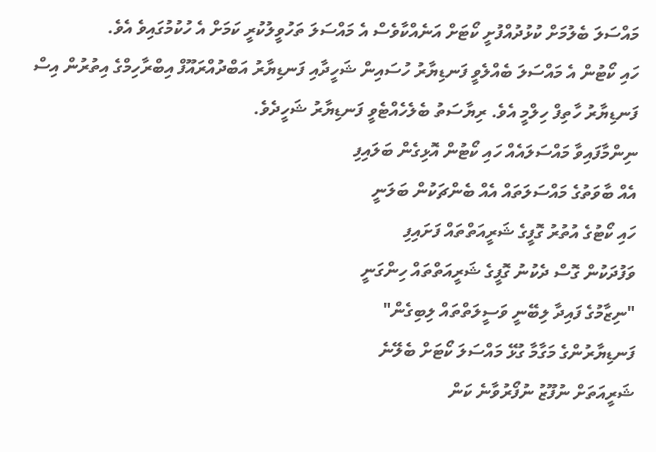މައްސަލަ ބެލުމަށް ކުޅުދުއްފުށީ ކޯޓަށް އަނެއްކާވެސް އެ މައްސަލަ ތަހުވީލުކުރީ ކަމަށް އެ ހުކުމުގައިވެ އެވެ.
ހައި ކޯޓުން އެ މައްސަލަ ބެއްލެވީ ފަނޑިޔާރު ހުސައިން ޝަހީދާއި ފަނޑިޔާރު އަބްދުއްރައޫފް އިބްރާހިމްގެ އިތުރުން އިސް ފަނޑިޔާރު ހާތިފް ހިލްމީ އެވެ. ރިޔާސަތު ބެލެހެއްޓެވީ ފަނޑިޔާރު ޝަހީދެވެ.
ނިންމާފައިވާ މައްސަލައެއް ހައި ކޯޓުން އޮޅިގެން ބަލައިފި
އެއް ބާވަތުގެ މައްސަލަތައް އެއް ބެންޗަކުން ބަލަނީ
ހައި ކޯޓުގެ އުތުރު ގޮފީގެ ޝަރީއަތްތައް ފަށައިފި
ވަފުދަކުން ގޮސް ދެކުނު ގޮފީގެ ޝަރީއަތްތައް ހިންގަނީ
"ނިޒާމުގެ ފައިދާ ލިބޭނީ ވަސީލަތްތައް ލިބިގެން"
ފަނޑިޔާރުންގެ މަގާމާ ގުޅޭ މައްސަލަ ކޯޓަށް ބެލޭނެ
ޝަރީއަތަށް ނުފޫޒު ނުފޯރުވާނެ ކަން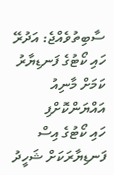ސާބިތުވެއްޖެ: އަދުރޭ
ހައި ކޯޓުގެ ފަނޑިޔާރު ކަމަށް މާނިއު އައްޔަންކޮށްފި
ހައި ކޯޓުގެ އިސް ފަނޑިޔާރަކަށް ޝަހީދު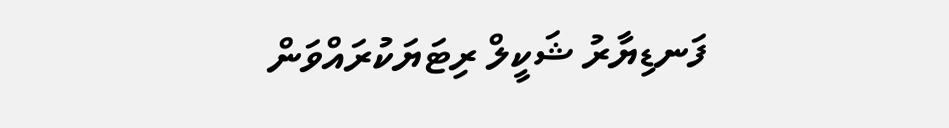ފަނޑިޔާރު ޝަކީލް ރިޓަޔަކުރައްވަން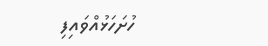ހުށަހަޅުއްވައިފި